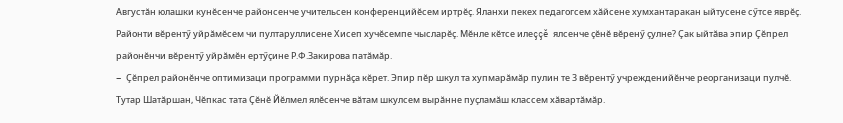Августăн юлашки кунĕсенче районсенче учительсен конференцийĕсем иртрĕç. Яланхи пекех педагогсем хăйсене хумхантаракан ыйтусене сӳтсе яврĕç. Районти вĕрентӳ уйрăмĕсем чи пултаруллисене Хисеп хучĕсемпе чысларĕç. Мĕнле кĕтсе илеççĕ ялсенче çĕнĕ вĕренӳ çулне? Çак ыйтăва эпир Çĕпрел районĕнчи вĕрентӳ уйрăмĕн ертӳçине Р.Ф.Закирова патăмăр.
– Çĕпрел районĕнче оптимизаци программи пурнăçа кĕрет. Эпир пĕр шкул та хупмарăмăр пулин те 3 вĕрентӳ учрежденийĕнче реорганизаци пулчĕ. Тутар Шатăршан, Чĕпкас тата Çĕнĕ Йĕлмел ялĕсенче вăтам шкулсем вырăнне пуçламăш классем хăвартăмăр.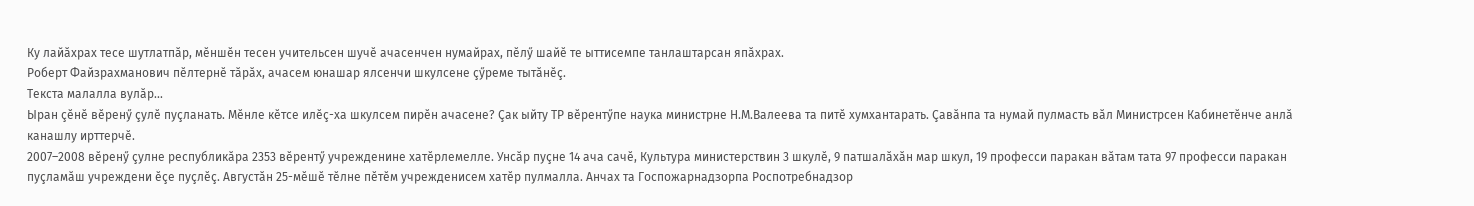Ку лайăхрах тесе шутлатпăр, мĕншĕн тесен учительсен шучĕ ачасенчен нумайрах, пĕлӳ шайĕ те ыттисемпе танлаштарсан япăхрах.
Роберт Файзрахманович пĕлтернĕ тăрăх, ачасем юнашар ялсенчи шкулсене çӳреме тытăнĕç.
Текста малалла вулăр...
Ыран çĕнĕ вĕренӳ çулĕ пуçланать. Мĕнле кĕтсе илĕç-ха шкулсем пирĕн ачасене? Çак ыйту ТР вĕрентӳпе наука министрне Н.М.Валеева та питĕ хумхантарать. Çавăнпа та нумай пулмасть вăл Министрсен Кабинетĕнче анлă канашлу ирттерчĕ.
2007–2008 вĕренӳ çулне республикăра 2353 вĕрентӳ учрежденине хатĕрлемелле. Унсăр пуçне 14 ача сачĕ, Культура министерствин 3 шкулĕ, 9 патшалăхăн мар шкул, 19 професси паракан вăтам тата 97 професси паракан пуçламăш учреждени ĕçе пуçлĕç. Августăн 25-мĕшĕ тĕлне пĕтĕм учрежденисем хатĕр пулмалла. Анчах та Госпожарнадзорпа Роспотребнадзор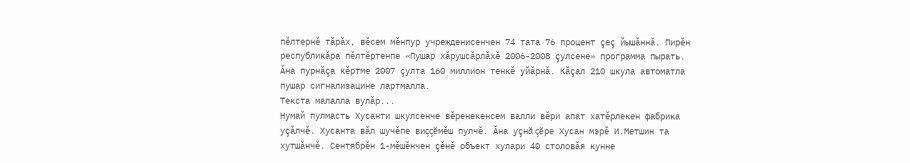пĕлтернĕ тăрăх, вĕсем мĕнпур учрежденисенчен 74 тата 76 процент çеç йышăннă. Пирĕн республикăра пĕлтĕртенпе «Пушар хăрушсăрлăхĕ 2006-2008 çулсене» программа пырать. Ăна пурнăçа кĕртме 2007 çулта 160 миллион тенкĕ уйăрнă. Кăçал 210 шкула автоматла пушар сигнализацине лартмалла.
Текста малалла вулăр...
Нумай пулмасть Хусанти шкулсенче вĕренекенсем валли вĕри апат хатĕрлекен фабрика уçăлчĕ. Хусанта вăл шучĕпе виççĕмĕш пулчĕ. Ăна уçнă çĕре Хусан мэрĕ И.Метшин та хутшăнчĕ. Сентябрĕн 1-мĕшĕнчен çĕнĕ объект хулари 40 столовăя кунне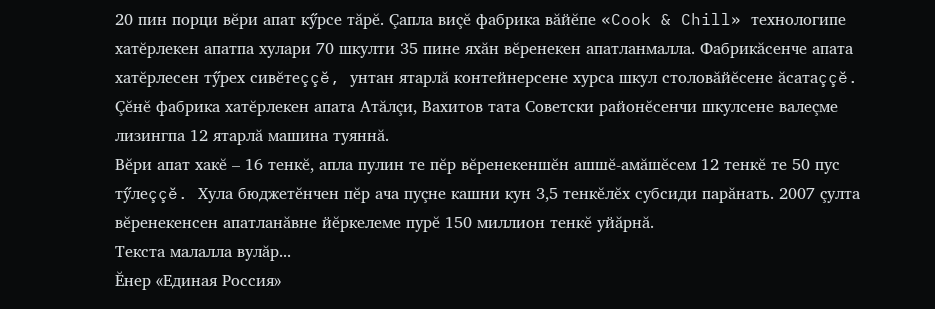20 пин порци вĕри апат кӳрсе тăрĕ. Çапла виçĕ фабрика вăйĕпе «Cook & Chill» технологипе хатĕрлекен апатпа хулари 70 шкулти 35 пине яхăн вĕренекен апатланмалла. Фабрикăсенче апата хатĕрлесен тӳрех сивĕтеççĕ, унтан ятарлă контейнерсене хурса шкул столовăйĕсене ăсатаççĕ. Çĕнĕ фабрика хатĕрлекен апата Атăлçи, Вахитов тата Советски районĕсенчи шкулсене валеçме лизингпа 12 ятарлă машина туяннă.
Вĕри апат хакĕ – 16 тенкĕ, апла пулин те пĕр вĕренекеншĕн ашшĕ-амăшĕсем 12 тенкĕ те 50 пус тӳлеççĕ. Хула бюджетĕнчен пĕр ача пуçне кашни кун 3,5 тенкĕлĕх субсиди парăнать. 2007 çулта вĕренекенсен апатланăвне йĕркелеме пурĕ 150 миллион тенкĕ уйăрнă.
Текста малалла вулăр...
Ĕнер «Единая Россия»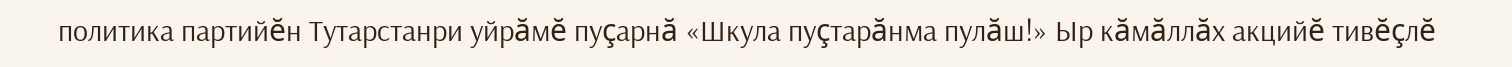политика партийĕн Тутарстанри уйрăмĕ пуçарнă «Шкула пуçтарăнма пулăш!» Ыр кăмăллăх акцийĕ тивĕçлĕ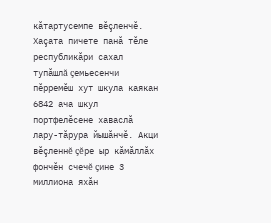кăтартусемпе вĕçленчĕ.
Хаçата пичете панă тĕле республикăри сахал тупăшлă çемьесенчи пĕрремĕш хут шкула каякан 6842 ача шкул портфелĕсене хаваслă лару-тăрура йышăнчĕ. Акци вĕçленнĕ çĕре ыр кăмăллăх фончĕн счечĕ çине 3 миллиона яхăн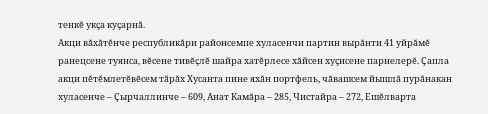тенкĕ укçа куçарнă.
Акци вăхăтĕнче республикăри районсемпе хуласенчи партин вырăнти 41 уйрăмĕ ранецсене туянса, вĕсене тивĕçлĕ шайра хатĕрлесе хăйсен хуçисене парнелерĕ. Çапла акци пĕтĕмлетĕвĕсем тăрăх Хусанта пине яхăн портфель, чăвашсем йышлă пурăнакан хуласенче – Çырчаллинче – 609, Анат Камăра – 285, Чистайра – 272, Ешĕлварта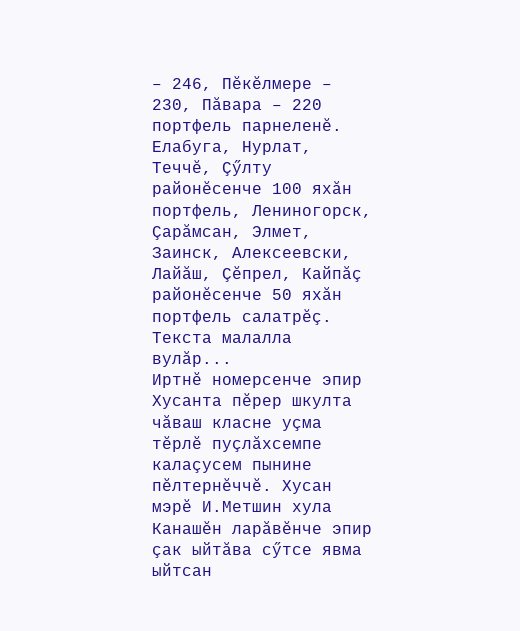– 246, Пĕкĕлмере – 230, Пăвара – 220 портфель парнеленĕ. Елабуга, Нурлат, Теччĕ, Çӳлту районĕсенче 100 яхăн портфель, Лениногорск, Çарăмсан, Элмет, Заинск, Алексеевски, Лайăш, Çĕпрел, Кайпăç районĕсенче 50 яхăн портфель салатрĕç.
Текста малалла вулăр...
Иртнĕ номерсенче эпир Хусанта пĕрер шкулта чăваш класне уçма тĕрлĕ пуçлăхсемпе калаçусем пынине пĕлтернĕччĕ. Хусан мэрĕ И.Метшин хула Канашĕн ларăвĕнче эпир çак ыйтăва сӳтсе явма ыйтсан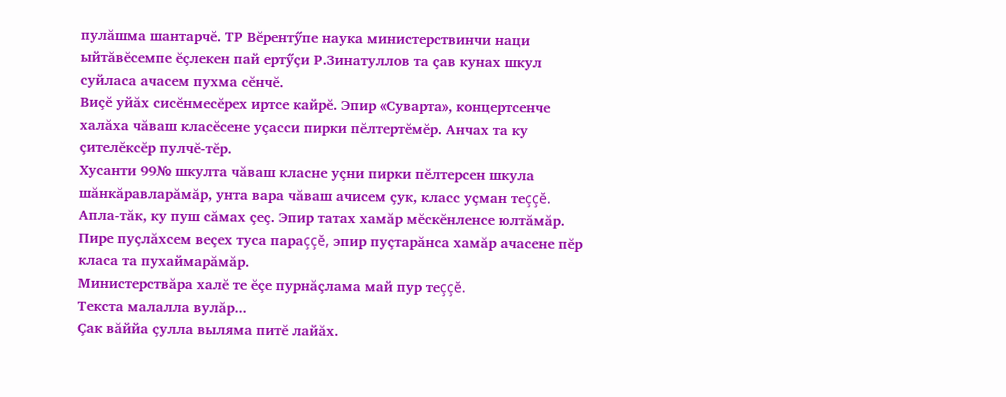пулăшма шантарчĕ. ТР Вĕрентӳпе наука министерствинчи наци ыйтăвĕсемпе ĕçлекен пай ертӳçи Р.Зинатуллов та çав кунах шкул суйласа ачасем пухма сĕнчĕ.
Виçĕ уйăх сисĕнмесĕрех иртсе кайрĕ. Эпир «Суварта», концертсенче халăха чăваш класĕсене уçасси пирки пĕлтертĕмĕр. Анчах та ку çителĕксĕр пулчĕ-тĕр.
Хусанти 99№ шкулта чăваш класне уçни пирки пĕлтерсен шкула шăнкăравларăмăр, унта вара чăваш ачисем çук, класс уçман теççĕ. Апла-тăк, ку пуш сăмах çеç. Эпир татах хамăр мĕскĕнленсе юлтăмăр. Пире пуçлăхсем веçех туса параççĕ, эпир пуçтарăнса хамăр ачасене пĕр класа та пухаймарăмăр.
Министерствăра халĕ те ĕçе пурнăçлама май пур теççĕ.
Текста малалла вулăр...
Çак вăййа çулла выляма питĕ лайăх.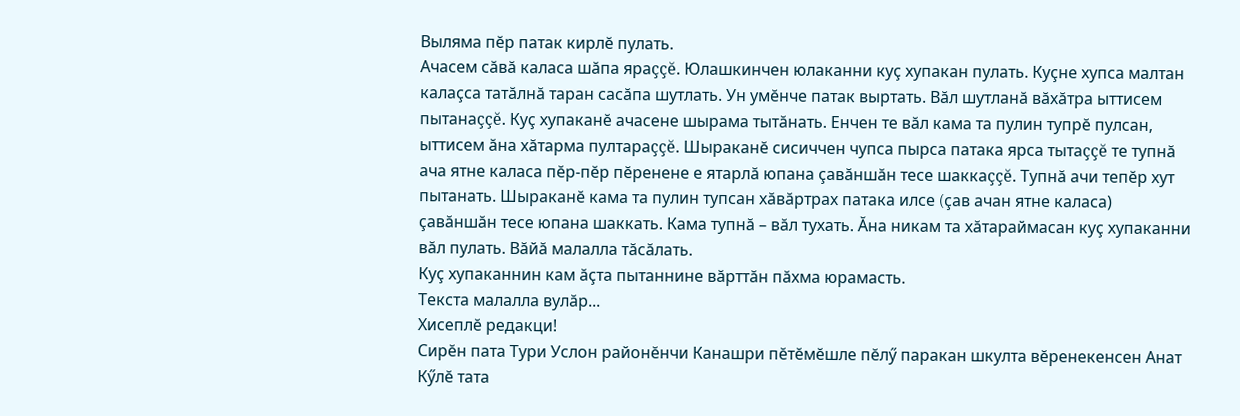Выляма пĕр патак кирлĕ пулать.
Ачасем сăвă каласа шăпа яраççĕ. Юлашкинчен юлаканни куç хупакан пулать. Куçне хупса малтан калаçса татăлнă таран сасăпа шутлать. Ун умĕнче патак выртать. Вăл шутланă вăхăтра ыттисем пытанаççĕ. Куç хупаканĕ ачасене шырама тытăнать. Енчен те вăл кама та пулин тупрĕ пулсан, ыттисем ăна хăтарма пултараççĕ. Шыраканĕ сисиччен чупса пырса патака ярса тытаççĕ те тупнă ача ятне каласа пĕр-пĕр пĕренене е ятарлă юпана çавăншăн тесе шаккаççĕ. Тупнă ачи тепĕр хут пытанать. Шыраканĕ кама та пулин тупсан хăвăртрах патака илсе (çав ачан ятне каласа) çавăншăн тесе юпана шаккать. Кама тупнă – вăл тухать. Ăна никам та хăтараймасан куç хупаканни вăл пулать. Вăйă малалла тăсăлать.
Куç хупаканнин кам ăçта пытаннине вăрттăн пăхма юрамасть.
Текста малалла вулăр...
Хисеплĕ редакци!
Сирĕн пата Тури Услон районĕнчи Канашри пĕтĕмĕшле пĕлӳ паракан шкулта вĕренекенсен Анат Кӳлĕ тата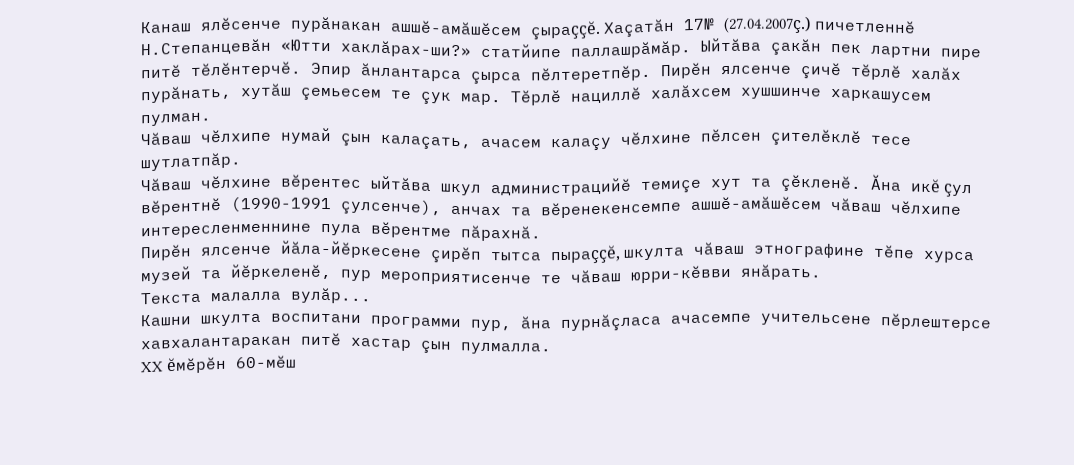Канаш ялĕсенче пурăнакан ашшĕ-амăшĕсем çыраççĕ. Хаçатăн 17№ (27.04.2007ç.) пичетленнĕ Н.Степанцевăн «Ютти хаклăрах-ши?» статйипе паллашрăмăр. Ыйтăва çакăн пек лартни пире питĕ тĕлĕнтерчĕ. Эпир ăнлантарса çырса пĕлтеретпĕр. Пирĕн ялсенче çичĕ тĕрлĕ халăх пурăнать, хутăш çемьесем те çук мар. Тĕрлĕ нациллĕ халăхсем хушшинче харкашусем пулман.
Чăваш чĕлхипе нумай çын калаçать, ачасем калаçу чĕлхине пĕлсен çителĕклĕ тесе шутлатпăр.
Чăваш чĕлхине вĕрентес ыйтăва шкул администрацийĕ темиçе хут та çĕкленĕ. Ăна икĕ çул вĕрентнĕ (1990-1991 çулсенче), анчах та вĕренекенсемпе ашшĕ-амăшĕсем чăваш чĕлхипе интересленменнине пула вĕрентме пăрахнă.
Пирĕн ялсенче йăла-йĕркесене çирĕп тытса пыраççĕ, шкулта чăваш этнографине тĕпе хурса музей та йĕркеленĕ, пур мероприятисенче те чăваш юрри-кĕвви янăрать.
Текста малалла вулăр...
Кашни шкулта воспитани программи пур, ăна пурнăçласа ачасемпе учительсене пĕрлештерсе хавхалантаракан питĕ хастар çын пулмалла.
XX ĕмĕрĕн 60-мĕш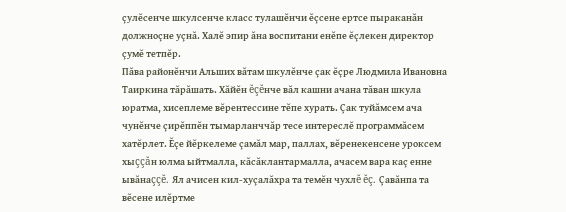çулĕсенче шкулсенче класс тулашĕнчи ĕçсене ертсе пыраканăн должноçне уçнă. Халĕ эпир ăна воспитани енĕпе ĕçлекен директор çумĕ тетпĕр.
Пăва районĕнчи Альших вăтам шкулĕнче çак ĕçре Людмила Ивановна Таиркина тăрăшать. Хăйĕн ĕçĕнче вăл кашни ачана тăван шкула юратма, хисеплеме вĕрентессине тĕпе хурать. Çак туйăмсем ача чунĕнче çирĕппĕн тымарланччăр тесе интереслĕ программăсем хатĕрлет. Ĕçе йĕркелеме çамăл мар, паллах, вĕренекенсене уроксем хыççăн юлма ыйтмалла, кăсăклантармалла, ачасем вара каç енне ывăнаççĕ. Ял ачисен кил-хуçалăхра та темĕн чухлĕ ĕç. Çавăнпа та вĕсене илĕртме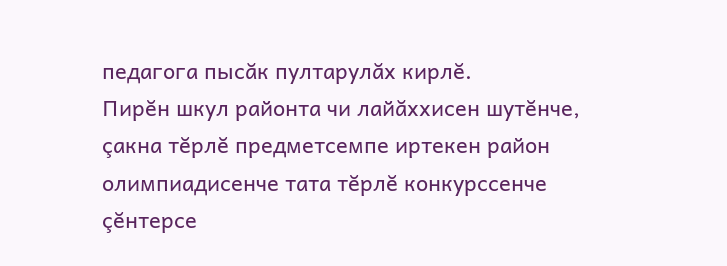педагога пысăк пултарулăх кирлĕ.
Пирĕн шкул районта чи лайăххисен шутĕнче, çакна тĕрлĕ предметсемпе иртекен район олимпиадисенче тата тĕрлĕ конкурссенче çĕнтерсе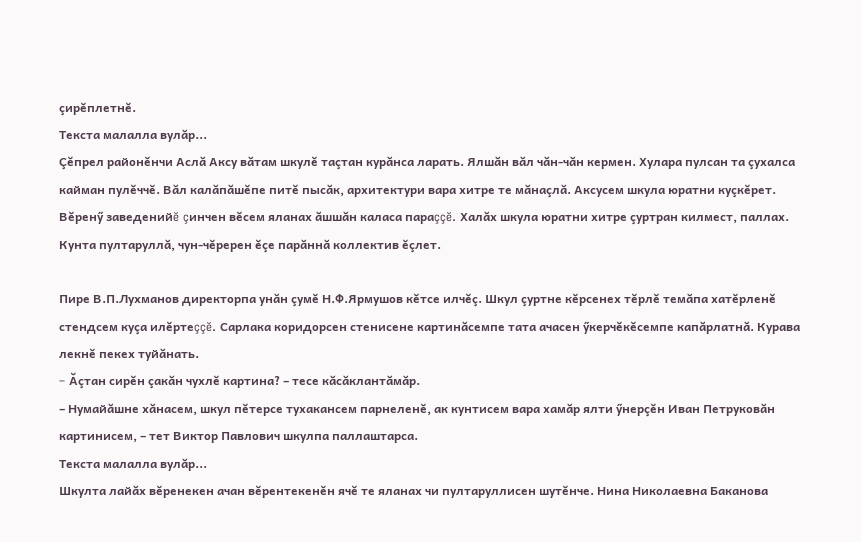çирĕплетнĕ.
Текста малалла вулăр...
Çĕпрел районĕнчи Аслă Аксу вăтам шкулĕ таçтан курăнса ларать. Ялшăн вăл чăн-чăн кермен. Хулара пулсан та çухалса кайман пулĕччĕ. Вăл калăпăшĕпе питĕ пысăк, архитектури вара хитре те мăнаçлă. Аксусем шкула юратни куçкĕрет. Вĕренӳ заведенийĕ çинчен вĕсем яланах ăшшăн каласа параççĕ. Халăх шкула юратни хитре çуртран килмест, паллах. Кунта пултаруллă, чун-чĕререн ĕçе парăннă коллектив ĕçлет.

Пире В.П.Лухманов директорпа унăн çумĕ Н.Ф.Ярмушов кĕтсе илчĕç. Шкул çуртне кĕрсенех тĕрлĕ темăпа хатĕрленĕ стендсем куçа илĕртеççĕ. Сарлака коридорсен стенисене картинăсемпе тата ачасен ӳкерчĕкĕсемпе капăрлатнă. Курава лекнĕ пекех туйăнать.
– Ăçтан сирĕн çакăн чухлĕ картина? – тесе кăсăклантăмăр.
– Нумайăшне хăнасем, шкул пĕтерсе тухакансем парнеленĕ, ак кунтисем вара хамăр ялти ӳнерçĕн Иван Петруковăн картинисем, – тет Виктор Павлович шкулпа паллаштарса.
Текста малалла вулăр...
Шкулта лайăх вĕренекен ачан вĕрентекенĕн ячĕ те яланах чи пултаруллисен шутĕнче. Нина Николаевна Баканова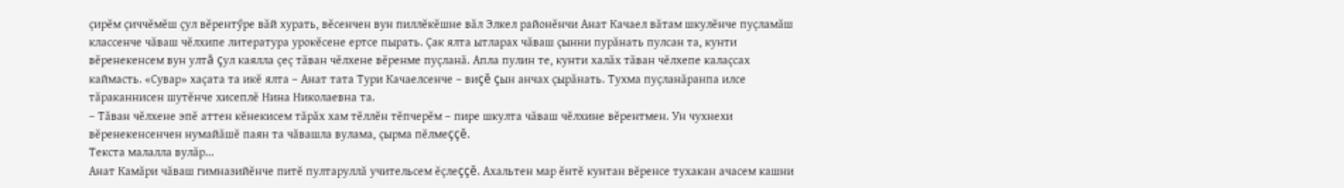çирĕм çиччĕмĕш çул вĕрентӳре вăй хурать, вĕсенчен вун пиллĕкĕшне вăл Элкел районĕнчи Анат Качаел вăтам шкулĕнче пуçламăш классенче чăваш чĕлхипе литература урокĕсене ертсе пырать. Çак ялта ытларах чăваш çынни пурăнать пулсан та, кунти вĕренекенсем вун ултă çул каялла çеç тăван чĕлхене вĕренме пуçланă. Апла пулин те, кунти халăх тăван чĕлхепе калаçсах каймасть. «Сувар» хаçата та икĕ ялта – Анат тата Тури Качаелсенче – виçĕ çын анчах çырăнать. Тухма пуçланăранпа илсе тăраканнисен шутĕнче хисеплĕ Нина Николаевна та.
– Тăван чĕлхене эпĕ аттен кĕнекисем тăрăх хам тĕллĕн тĕпчерĕм – пире шкулта чăваш чĕлхине вĕрентмен. Ун чухнехи вĕренекенсенчен нумайăшĕ паян та чăвашла вулама, çырма пĕлмеççĕ.
Текста малалла вулăр...
Анат Камăри чăваш гимназийĕнче питĕ пултаруллă учительсем ĕçлеççĕ. Ахальтен мар ĕнтĕ кунтан вĕренсе тухакан ачасем кашни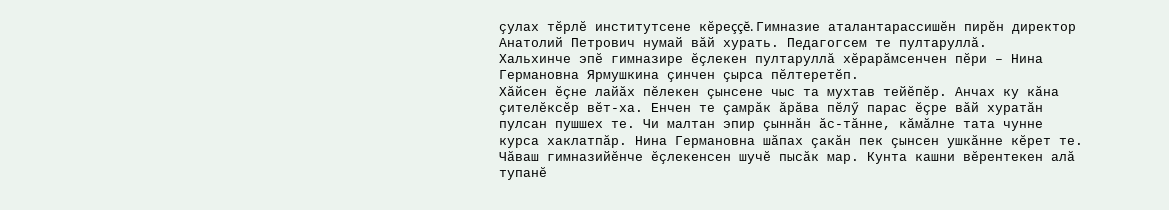çулах тĕрлĕ институтсене кĕреççĕ. Гимназие аталантарассишĕн пирĕн директор Анатолий Петрович нумай вăй хурать. Педагогсем те пултаруллă.
Хальхинче эпĕ гимназире ĕçлекен пултаруллă хĕрарăмсенчен пĕри – Нина Германовна Ярмушкина çинчен çырса пĕлтеретĕп.
Хăйсен ĕçне лайăх пĕлекен çынсене чыс та мухтав тейĕпĕр. Анчах ку кăна çителĕксĕр вĕт-ха. Енчен те çамрăк ăрăва пĕлӳ парас ĕçре вăй хуратăн пулсан пушшех те. Чи малтан эпир çыннăн ăс-тăнне, кăмăлне тата чунне курса хаклатпăр. Нина Германовна шăпах çакăн пек çынсен ушкăнне кĕрет те.
Чăваш гимназийĕнче ĕçлекенсен шучĕ пысăк мар. Кунта кашни вĕрентекен алă тупанĕ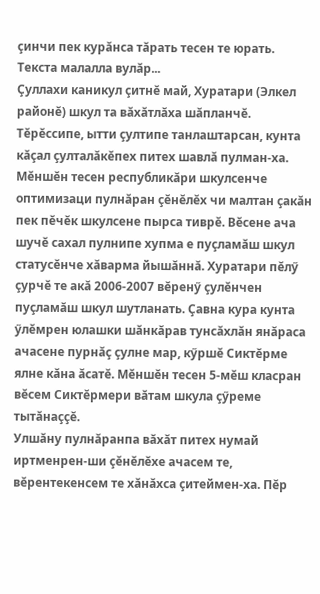çинчи пек курăнса тăрать тесен те юрать.
Текста малалла вулăр...
Çуллахи каникул çитнĕ май, Хуратари (Элкел районĕ) шкул та вăхăтлăха шăпланчĕ. Тĕрĕссипе, ытти çултипе танлаштарсан, кунта кăçал çулталăкĕпех питех шавлă пулман-ха. Мĕншĕн тесен республикăри шкулсенче оптимизаци пулнăран çĕнĕлĕх чи малтан çакăн пек пĕчĕк шкулсене пырса тиврĕ. Вĕсене ача шучĕ сахал пулнипе хупма е пуçламăш шкул статусĕнче хăварма йышăннă. Хуратари пĕлӳ çурчĕ те акă 2006-2007 вĕренӳ çулĕнчен пуçламăш шкул шутланать. Çавна кура кунта ӳлĕмрен юлашки шăнкăрав тунсăхлăн янăраса ачасене пурнăç çулне мар, кӳршĕ Сиктĕрме ялне кăна ăсатĕ. Мĕншĕн тесен 5-мĕш класран вĕсем Сиктĕрмери вăтам шкула çӳреме тытăнаççĕ.
Улшăну пулнăранпа вăхăт питех нумай иртменрен-ши çĕнĕлĕхе ачасем те, вĕрентекенсем те хăнăхса çитеймен-ха. Пĕр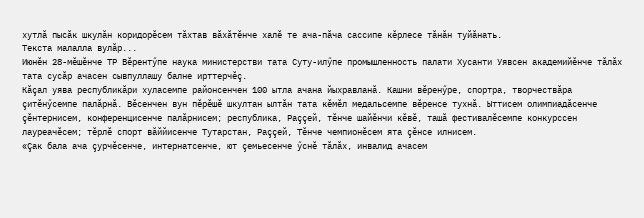хутлă пысăк шкулăн коридорĕсем тăхтав вăхăтĕнче халĕ те ача-пăча сассипе кĕрлесе тăнăн туйăнать.
Текста малалла вулăр...
Июнĕн 28-мĕшĕнче ТР Вĕрентӳпе наука министерстви тата Суту-илӳпе промышленность палати Хусанти Уявсен академийĕнче тăлăх тата сусăр ачасен сывпуллашу балне ирттерчĕç.
Кăçал уява республикăри хуласемпе районсенчен 100 ытла ачана йыхравланă. Кашни вĕренӳре, спортра, творчествăра çитĕнӳсемпе палăрнă. Вĕсенчен вун пĕрĕшĕ шкултан ылтăн тата кĕмĕл медальсемпе вĕренсе тухнă. Ыттисем олимпиадăсенче çĕнтернисем, конференцисенче палăрнисем; республика, Раççей, тĕнче шайĕнчи кĕвĕ, ташă фестивалĕсемпе конкурссен лауреачĕсем; тĕрлĕ спорт вăййисенче Тутарстан, Раççей, Тĕнче чемпионĕсем ята çĕнсе илнисем.
«Çак бала ача çурчĕсенче, интернатсенче, ют çемьесенче ӳснĕ тăлăх, инвалид ачасем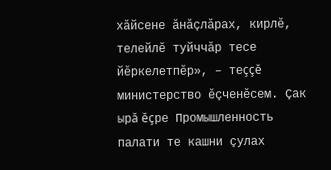хăйсене ăнăçлăрах, кирлĕ, телейлĕ туйччăр тесе йĕркелетпĕр», – теççĕ министерство ĕçченĕсем. Çак ырă ĕçре Промышленность палати те кашни çулах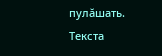пулăшать.
Текста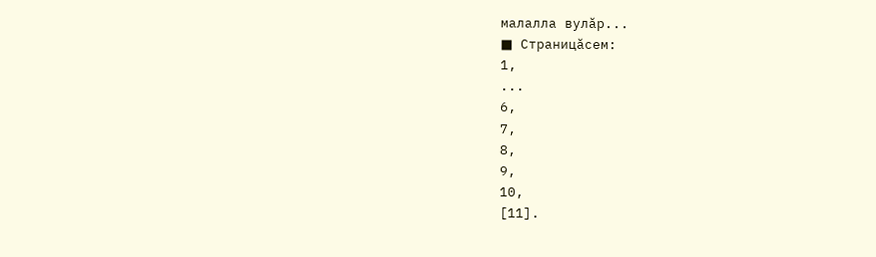малалла вулăр...
■ Страницăсем:
1,
...
6,
7,
8,
9,
10,
[11].